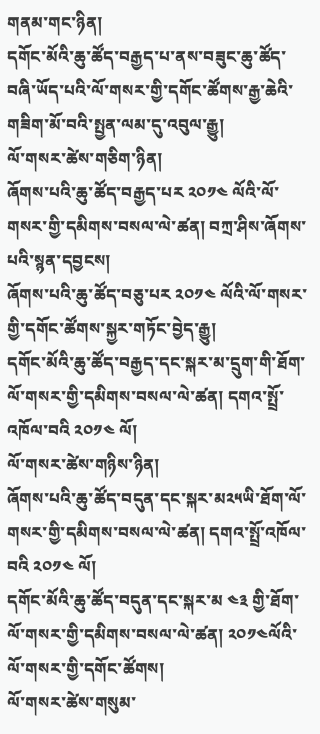གནམ་གང་ཉིན།
དགོང་མོའི་ཆུ་ཚོད་བརྒྱད་པ་ནས་བཟུང་ཆུ་ཚོད་བཞི་ཡོད་པའི་ལོ་གསར་གྱི་དགོང་ཚོགས་རྒྱ་ཆེའི་གཟིག་མོ་བའི་སྤྱན་ལམ་དུ་འབུལ་རྒྱུ།
ལོ་གསར་ཚེས་གཅིག་ཉིན།
ཞོགས་པའི་ཆུ་ཚོད་བརྒྱད་པར ༢༠༡༤ ལོའི་ལོ་གསར་གྱི་དམིགས་བསལ་ལེ་ཚན། བཀྲ་ཤིས་ཞོགས་པའི་སྙན་དབྱངས།
ཞོགས་པའི་ཆུ་ཚོད་བཅུ་པར ༢༠༡༤ ལོའི་ལོ་གསར་གྱི་དགོང་ཚོགས་སྐྱར་གཏོང་བྱེད་རྒྱུ།
དགོང་མོའི་ཆུ་ཚོད་བརྒྱད་དང་སྐར་མ་དྲུག་གི་ཐོག་ལོ་གསར་གྱི་དམིགས་བསལ་ལེ་ཚན། དགའ་སྤྲོ་འཁོལ་བའི ༢༠༡༤ ལོ།
ལོ་གསར་ཚེས་གཉིས་ཉིན།
ཞོགས་པའི་ཆུ་ཚོད་བདུན་དང་སྐར་མ༢༥ཡི་ཐོག་ལོ་གསར་གྱི་དམིགས་བསལ་ལེ་ཚན། དགའ་སྤྲོ་འཁོལ་བའི ༢༠༡༤ ལོ།
དགོང་མོའི་ཆུ་ཚོད་བདུན་དང་སྐར་མ ༤༣ གྱི་ཐོག་ལོ་གསར་གྱི་དམིགས་བསལ་ལེ་ཚན། ༢༠༡༤ལོའི་ལོ་གསར་གྱི་དགོང་ཚོགས།
ལོ་གསར་ཚེས་གསུམ་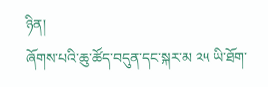ཉིན།
ཞོགས་པའི་ཆུ་ཚོད་བདུན་དང་སྐར་མ ༢༥ ཡི་ཐོག་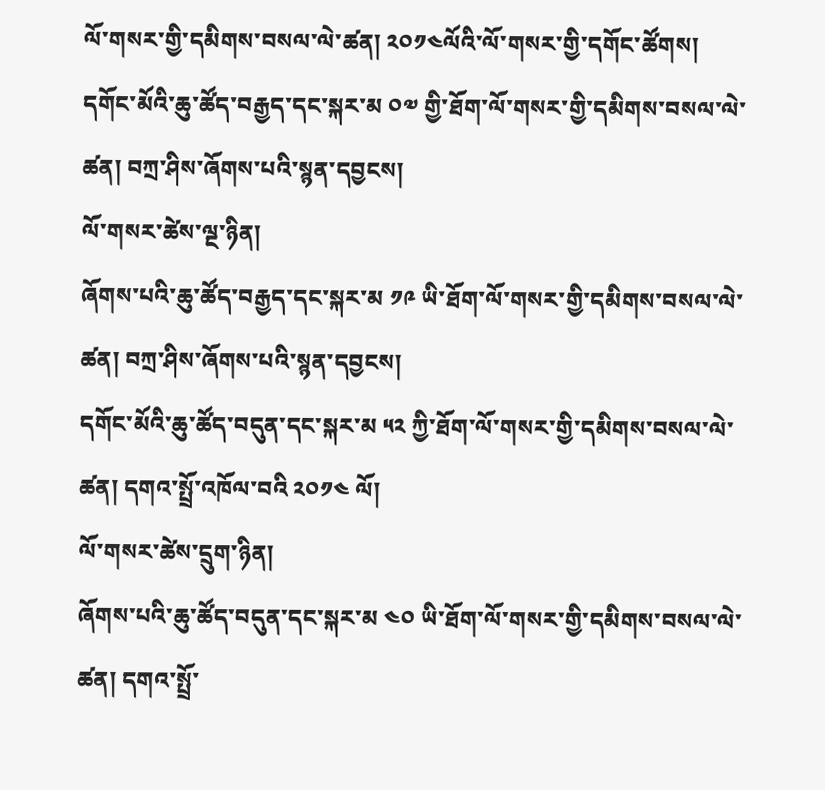ལོ་གསར་གྱི་དམིགས་བསལ་ལེ་ཚན། ༢༠༡༤ལོའི་ལོ་གསར་གྱི་དགོང་ཚོགས།
དགོང་མོའི་ཆུ་ཚོད་བརྒྱད་དང་སྐར་མ ༠༧ གྱི་ཐོག་ལོ་གསར་གྱི་དམིགས་བསལ་ལེ་ཚན། བཀྲ་ཤིས་ཞོགས་པའི་སྙན་དབྱངས།
ལོ་གསར་ཚེས་ལྔ་ཉིན།
ཞོགས་པའི་ཆུ་ཚོད་བརྒྱད་དང་སྐར་མ ༡༩ ཡི་ཐོག་ལོ་གསར་གྱི་དམིགས་བསལ་ལེ་ཚན། བཀྲ་ཤིས་ཞོགས་པའི་སྙན་དབྱངས།
དགོང་མོའི་ཆུ་ཚོད་བདུན་དང་སྐར་མ ༥༢ ཀྱི་ཐོག་ལོ་གསར་གྱི་དམིགས་བསལ་ལེ་ཚན། དགའ་སྤྲོ་འཁོལ་བའི ༢༠༡༤ ལོ།
ལོ་གསར་ཚེས་དྲུག་ཉིན།
ཞོགས་པའི་ཆུ་ཚོད་བདུན་དང་སྐར་མ ༤༠ ཡི་ཐོག་ལོ་གསར་གྱི་དམིགས་བསལ་ལེ་ཚན། དགའ་སྤྲོ་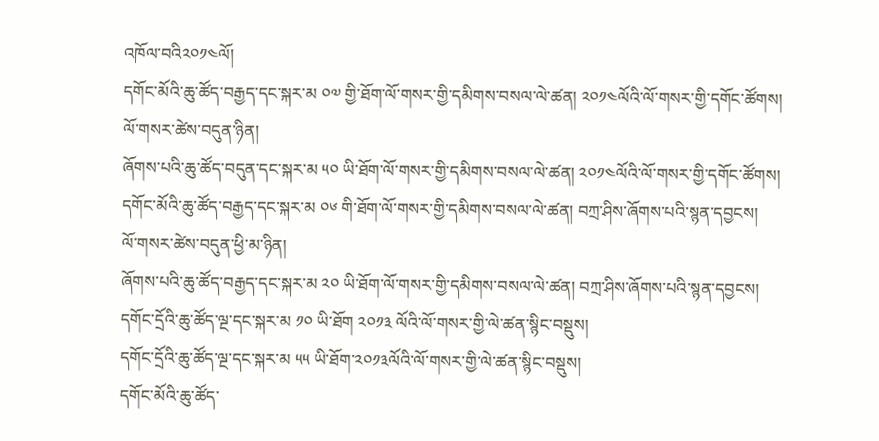འཁོལ་བའི༢༠༡༤ལོ།
དགོང་མོའི་ཆུ་ཚོད་བརྒྱད་དང་སྐར་མ ༠༧ གྱི་ཐོག་ལོ་གསར་གྱི་དམིགས་བསལ་ལེ་ཚན། ༢༠༡༤ལོའི་ལོ་གསར་གྱི་དགོང་ཚོགས།
ལོ་གསར་ཚེས་བདུན་ཉིན།
ཞོགས་པའི་ཆུ་ཚོད་བདུན་དང་སྐར་མ ༥༠ ཡི་ཐོག་ལོ་གསར་གྱི་དམིགས་བསལ་ལེ་ཚན། ༢༠༡༤ལོའི་ལོ་གསར་གྱི་དགོང་ཚོགས།
དགོང་མོའི་ཆུ་ཚོད་བརྒྱད་དང་སྐར་མ ༠༦ གི་ཐོག་ལོ་གསར་གྱི་དམིགས་བསལ་ལེ་ཚན། བཀྲ་ཤིས་ཞོགས་པའི་སྙན་དབྱངས།
ལོ་གསར་ཚེས་བདུན་ཕྱི་མ་ཉིན།
ཞོགས་པའི་ཆུ་ཚོད་བརྒྱད་དང་སྐར་མ ༢༠ ཡི་ཐོག་ལོ་གསར་གྱི་དམིགས་བསལ་ལེ་ཚན། བཀྲ་ཤིས་ཞོགས་པའི་སྙན་དབྱངས།
དགོང་དྲོའི་ཆུ་ཚོད་ལྔ་དང་སྐར་མ ༡༠ ཡི་ཐོག ༢༠༡༣ ལོའི་ལོ་གསར་གྱི་ལེ་ཚན་སྙིང་བསྡུས།
དགོང་དྲོའི་ཆུ་ཚོད་ལྔ་དང་སྐར་མ ༥༥ ཡི་ཐོག་༢༠༡༣ལོའི་ལོ་གསར་གྱི་ལེ་ཚན་སྙིང་བསྡུས།
དགོང་མོའི་ཆུ་ཚོད་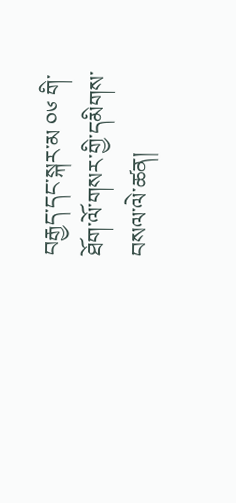བརྒྱད་དང་སྐར་མ ༠༦ གི་ཐོག་ལོ་གསར་གྱི་དམིགས་བསལ་ལེ་ཚན།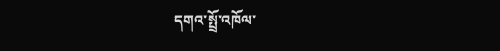དགའ་སྤྲོ་འཁོལ་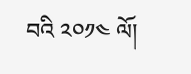བའི ༢༠༡༤ ལོ།